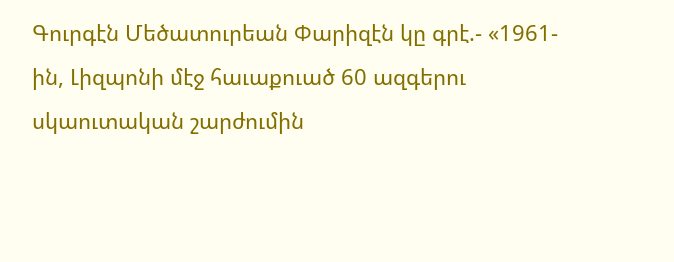Գուրգէն Մեծատուրեան Փարիզէն կը գրէ.- «1961-ին, Լիզպոնի մէջ հաւաքուած 60 ազգերու սկաուտական շարժումին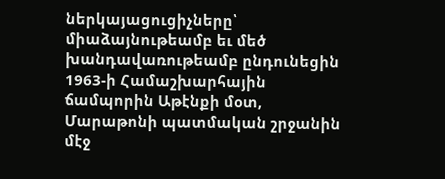ներկայացուցիչները՝ միաձայնութեամբ եւ մեծ խանդավառութեամբ ընդունեցին 1963-ի Համաշխարհային ճամպորին Աթէնքի մօտ, Մարաթոնի պատմական շրջանին մէջ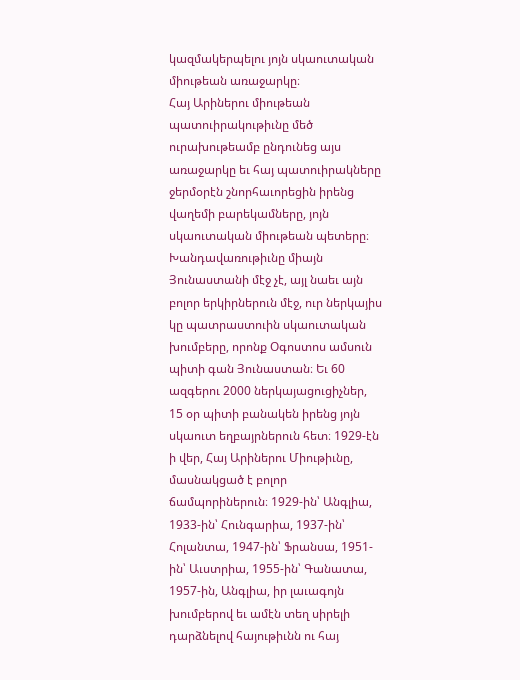կազմակերպելու յոյն սկաուտական միութեան առաջարկը։
Հայ Արիներու միութեան պատուիրակութիւնը մեծ ուրախութեամբ ընդունեց այս առաջարկը եւ հայ պատուիրակները ջերմօրէն շնորհաւորեցին իրենց վաղեմի բարեկամները, յոյն սկաուտական միութեան պետերը։ Խանդավառութիւնը միայն Յունաստանի մէջ չէ, այլ նաեւ այն բոլոր երկիրներուն մէջ, ուր ներկայիս կը պատրաստուին սկաուտական խումբերը, որոնք Օգոստոս ամսուն պիտի գան Յունաստան։ Եւ 60 ազգերու 2000 ներկայացուցիչներ, 15 օր պիտի բանակեն իրենց յոյն սկաուտ եղբայրներուն հետ։ 1929-էն ի վեր, Հայ Արիներու Միութիւնը, մասնակցած է բոլոր ճամպորիներուն։ 1929-ին՝ Անգլիա, 1933-ին՝ Հունգարիա, 1937-ին՝ Հոլանտա, 1947-ին՝ Ֆրանսա, 1951-ին՝ Աւստրիա, 1955-ին՝ Գանատա, 1957-ին, Անգլիա, իր լաւագոյն խումբերով եւ ամէն տեղ սիրելի դարձնելով հայութիւնն ու հայ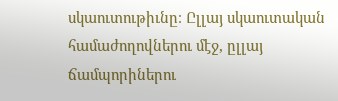սկաուտութիւնը։ Ըլլայ սկաուտական համաժողովներու մէջ, ըլլայ ճամպորիներու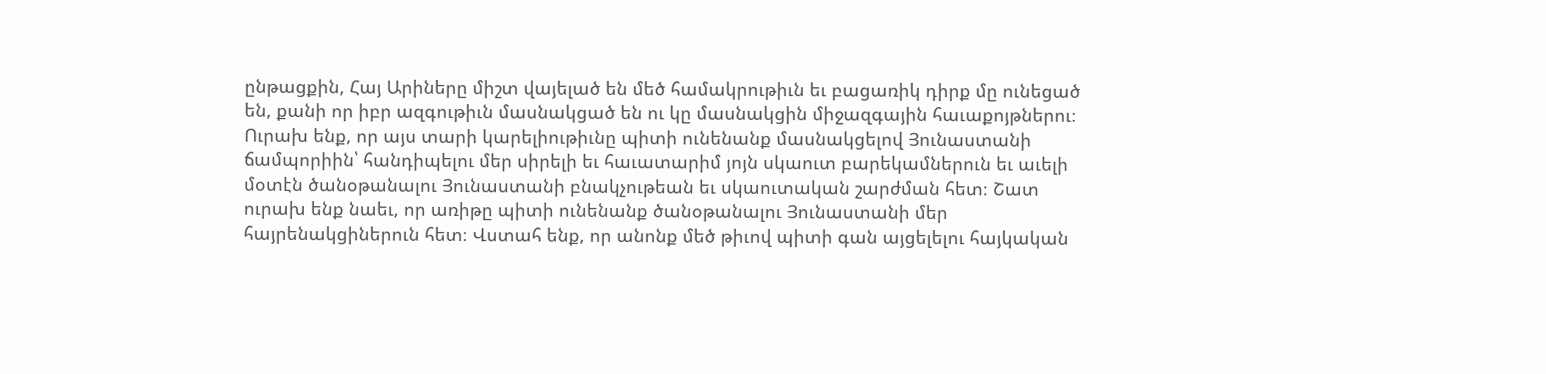ընթացքին, Հայ Արիները միշտ վայելած են մեծ համակրութիւն եւ բացառիկ դիրք մը ունեցած են, քանի որ իբր ազգութիւն մասնակցած են ու կը մասնակցին միջազգային հաւաքոյթներու։ Ուրախ ենք, որ այս տարի կարելիութիւնը պիտի ունենանք մասնակցելով Յունաստանի ճամպորիին՝ հանդիպելու մեր սիրելի եւ հաւատարիմ յոյն սկաուտ բարեկամներուն եւ աւելի մօտէն ծանօթանալու Յունաստանի բնակչութեան եւ սկաուտական շարժման հետ։ Շատ ուրախ ենք նաեւ, որ առիթը պիտի ունենանք ծանօթանալու Յունաստանի մեր հայրենակցիներուն հետ։ Վստահ ենք, որ անոնք մեծ թիւով պիտի գան այցելելու հայկական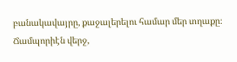բանակավայրը, քաջալերելու համար մեր տղաքը։ Ճամպորիէն վերջ,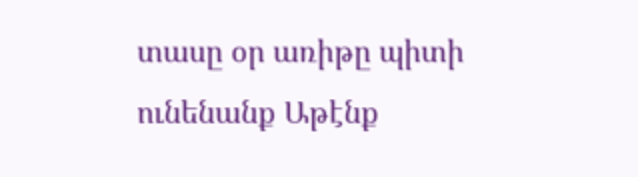տասը օր առիթը պիտի ունենանք Աթէնք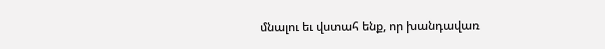մնալու եւ վստահ ենք, որ խանդավառ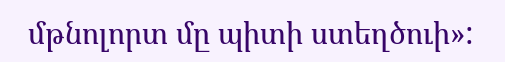մթնոլորտ մը պիտի ստեղծուի»: